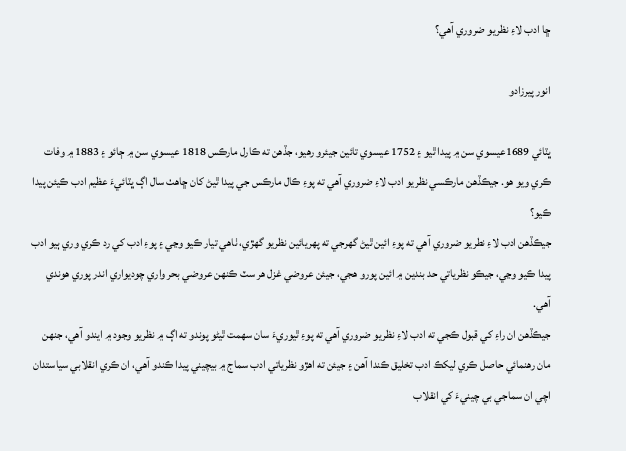ڇا ادب لاءِ نظريو ضروري آهي؟

انور پيرزادو

ڀٽائي 1689عيسوي سن ۾ پيدا ٿيو ۽ 1752 عيسوي تائين جيئرو رهيو، جڏهن ته ڪارل مارڪس 1818 عيسوي سن ۾ ڄائو ۽ 1883 ۾ وفات ڪري ويو هو. جيڪڏهن مارڪسي نظريو ادب لاءِ ضروري آهي ته پوءِ ڪال مارڪس جي پيدا ٿيڻ کان ڇاهٺ سال اڳ ڀٽائيءَ عظيم ادب ڪيئن پيدا ڪيو؟
جيڪڏهن ادب لاءِ نطريو ضروري آهي ته پوءِ ائين ٿيڻ گهرجي ته پهريائين نظريو گهڙي، ٺاهي تيار ڪيو وڃي ۽ پوءِ ادب کي رد ڪري وري ٻيو ادب پيدا ڪيو وڃي، جيڪو نظرياتي حد بندين ۾ ائين پورو هجي، جيئن عروضي غزل هر سٽ ڪنهن عروضي بحر واري چوديواري اندر پوري هوندي آهي.
جيڪڏهن ان راءِ کي قبول ڪجي ته ادب لاءِ نظريو ضروري آهي ته پوءِ ٿيوريءَ سان سهمت ٿيڻو پوندو ته اڳ ۾ نظريو وجود ۾ ايندو آهي، جنهن مان رهنمائي حاصل ڪري ليکڪ ادب تخليق ڪندا آهن ۽ جيئن ته اهڙو نظرياتي ادب سماج ۾ بيچيني پيدا ڪندو آهي، ان ڪري انقلابي سياستدان اچي ان سماجي بي چينيءَ کي انقلاب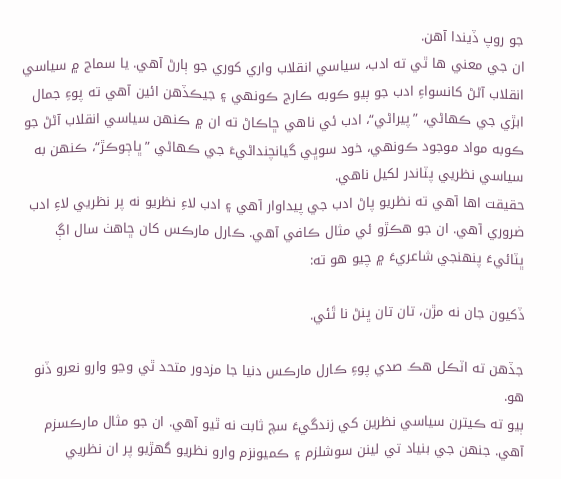جو روپ ڏيندا آهن.
ان جي معني ها ٿي ته ادب، سياسي انقلاب واري کوري جو ٻارڻ آهي. يا سماج ۾ سياسي انقلاب آڻڻ کانسواءِ ادب جو ٻيو ڪوبه ڪارج ڪونهي ۽ جيڪڏهن ائين آهي ته پوءِ جمال ابڙي جي ڪهاڻي، ”پيراڻي“، ادب ئي ناهي ڇاڪاڻ ته ان ۾ ڪنهن سياسي انقلاب آڻڻ جو ڪوبه مواد موجود ڪونهي، خود سوڀي گيانچنداڻيءَ جي ڪهاڻي ”ڀاڄوڪڙ“، ڪنهن به سياسي نظريي پٽاندر لکيل ناهي.
حقيقت اها آهي ته نظريو پاڻ ادب جي پيداوار آهي ۽ ادب لاءِ نظريو نه پر نظريي لاءِ ادب ضروري آهي. ان جو هڪڙو ئي مثال ڪافي آهي. ڪارل مارڪس کان ڇاهٺ سال اڳ ڀٽائيءَ پنهنجي شاعريءَ ۾ چيو هو ته:

ڏکيون جان نه مڙن، تان تان ڀنڻ نا ٿَئي.

جڏهن ته اٽڪل هڪ صدي پوءِ ڪارل مارڪس دنيا جا مزدور متحد ٿي وڃو وارو نعرو ڏنو هو.
ٻيو ته ڪيترن سياسي نظرين کي زندگيءَ سچ ثابت نه ٿيو آهي. ان جو مثال مارڪسزم آهي. جنهن جي بنياد تي لينن سوشلزم ۽ ڪميونزم وارو نظريو گهڙيو پر ان نظريي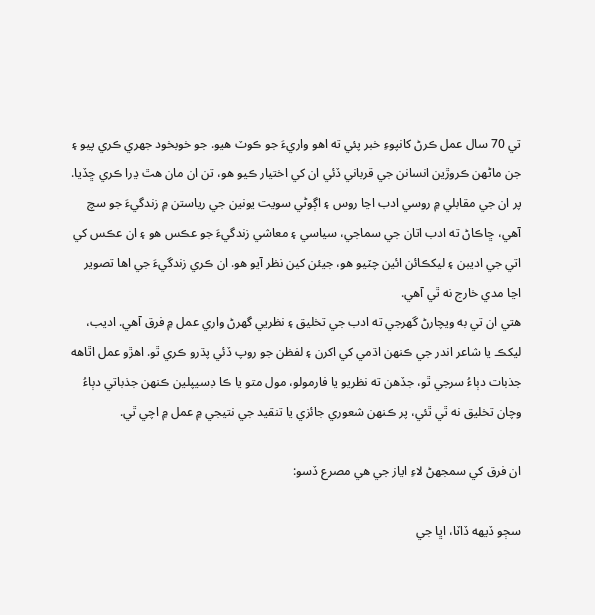تي 70 سال عمل ڪرڻ کانپوءِ خبر پئي ته اهو واريءَ جو ڪوٽ هيو. جو خوبخود جهري ڪري پيو ۽ جن ماڻهن ڪروڙين انسانن جي قرباني ڏئي ان کي اختيار ڪيو هو، تن ان مان هٿ ڍرا ڪري ڇڏيا.
پر ان جي مقابلي ۾ روسي ادب اڃا روس ۽ اڳوڻي سويت يونين جي رياستن ۾ زندگيءَ جو سچ آهي، ڇاڪاڻ ته ادب اتان جي سماجي، سياسي ۽ معاشي زندگيءَ جو عڪس هو ۽ ان عڪس کي اتي جي اديبن ۽ ليکڪائن ائين چٽيو هو، جيئن کين نظر آيو هو. ان ڪري زندگيءَ جي اها تصوير اڃا مدي خارج نه ٿي آهي.
هتي ان تي به ويچارڻ گهرجي ته ادب جي تخليق ۽ نظريي گهرڻ واري عمل ۾ فرق آهي. اديب، ليکڪ يا شاعر اندر جي ڪنهن اڌمي کي اکرن ۽ لفظن جو روپ ڏئي پڌرو ڪري ٿو. اهڙو عمل اٿاهه جذبات دٻاءُ سرجي ٿو، جڏهن ته نظريو يا فارمولو، مول متو يا ڪا ڊسيپلين ڪنهن جذباتي دٻاءُ وچان تخليق نه ٿي ٿئي، پر ڪنهن شعوري جائزي يا تنقيد جي نتيجي ۾ عمل ۾ اچي ٿي.

ان فرق کي سمجهڻ لاءِ اياز جي هي مصرع ڏسو:

سڄو ڏيهه ڏاٽا، اڀا جي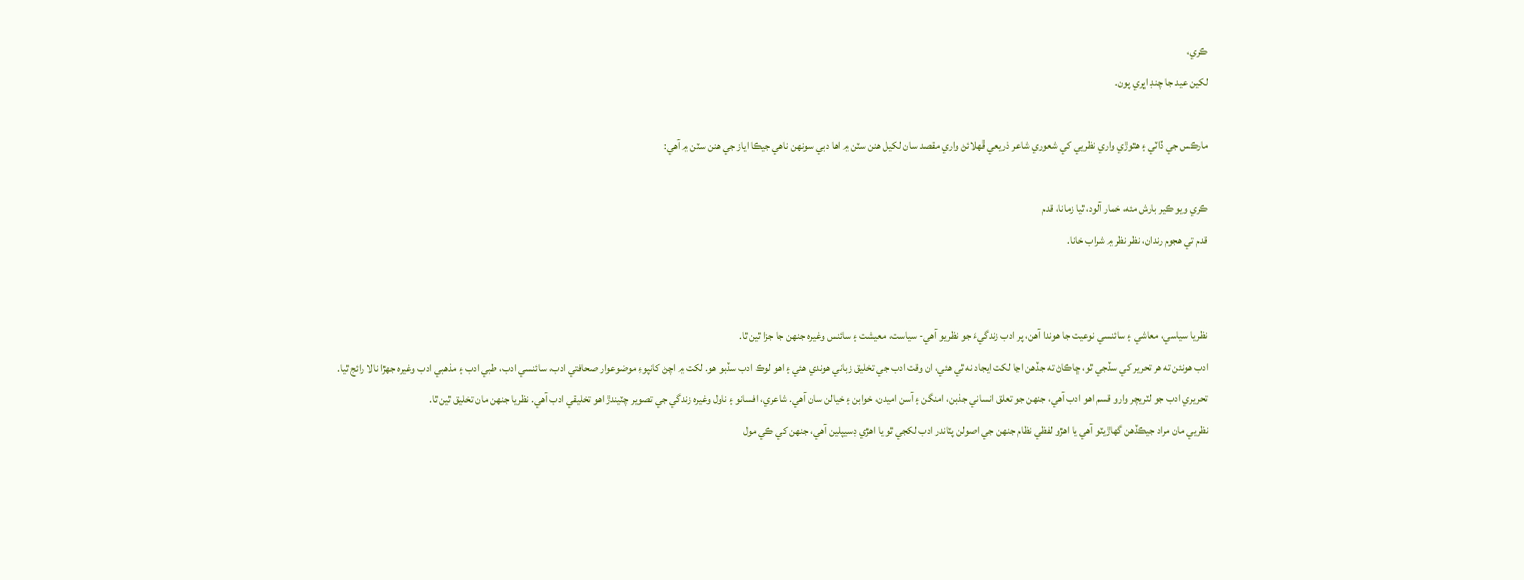ڪري،
لکين عيد جا چنڊ اڀري پون.

مارڪس جي ڏاٽي ۽ هٿوڙي واري نظريي کي شعوري شاعر ذريعي ڦهلائڻ واري مقصد سان لکيل هنن سٽن ۾ اها دبي سونهن ناهي جيڪا اياز جي هنن سٽن ۾ آهي:

ڪري ويو ڪير بارش مئه، خمار آلود، ٿيا زمانا، قدم
قدم تي هجوم رندان، نظر نظر ۾ شراب خانا.


نظريا سياسي، معاشي ۽ سائنسي نوعيت جا هوندا آهن، پر ادب زندگيءَ جو نظريو آهي- سياست، معيشت ۽ سائنس وغيره جنهن جا جزا ٿين ٿا.
ادب هونئن ته هر تحرير کي سڏجي ٿو، ڇاڪاڻ ته جڏهن اڃا لکت ايجاد نه ٿي هئي، ان وقت ادب جي تخليق زباني هوندي هئي ۽ اهو لوڪ ادب سڏبو هو. لکت ۾ اچڻ کانپوءِ موضوعوار صحافتي ادب، سائنسي ادب، طبي ادب ۽ مذهبي ادب وغيره جهڙا نالا رائج ٿيا.
تحريري ادب جو لٽريچر وارو قسم اهو ادب آهي، جنهن جو تعلق انساني جذبن، امنگن ۽ آسن اميدن، خوابن ۽ خيالن سان آهي. شاعري، افسانو ۽ ناول وغيره زندگي جي تصوير چٽيندڙ اهو تخليقي ادب آهي. نظريا جنهن مان تخليق ٿين ٿا.
نظريي مان مراد جيڪڏهن گهاڙيٽو آهي يا اهڙو لفظي نظام جنهن جي اصولن پٽاندر ادب لکجي ٿو يا اهڙي ڊسيپلين آهي، جنهن کي ڪي مول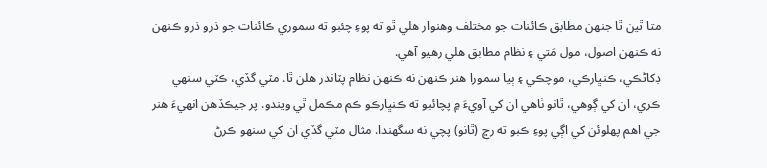متا ٿين ٿا جنهن مطابق ڪائنات جو مختلف وهنوار هلي ٿو ته پوءِ چئبو ته سموري ڪائنات جو ذرو ذرو ڪنهن نه ڪنهن اصول، مول مَتي ۽ نظام مطابق هلي رهيو آهي.
ڊکاڻڪي، ڪنڀارڪي، موچڪي ۽ ٻيا سمورا هنر ڪنهن نه ڪنهن نظام پٽاندر هلن ٿا. مٽي گڏي، ڪٽي سنهي ڪري، ان کي ڳوهي، ٿانو ٺاهي ان کي آويءَ ۾ پچائبو ته ڪنڀارڪو ڪم مڪمل ٿي ويندو. پر جيڪڏهن انهيءَ هنر جي اهم پهلوئن کي اڳي پوءِ ڪبو ته رڇ (ٿانو) پچي نه سگهندا. مثال مٽي گڏي ان کي سنهو ڪرڻ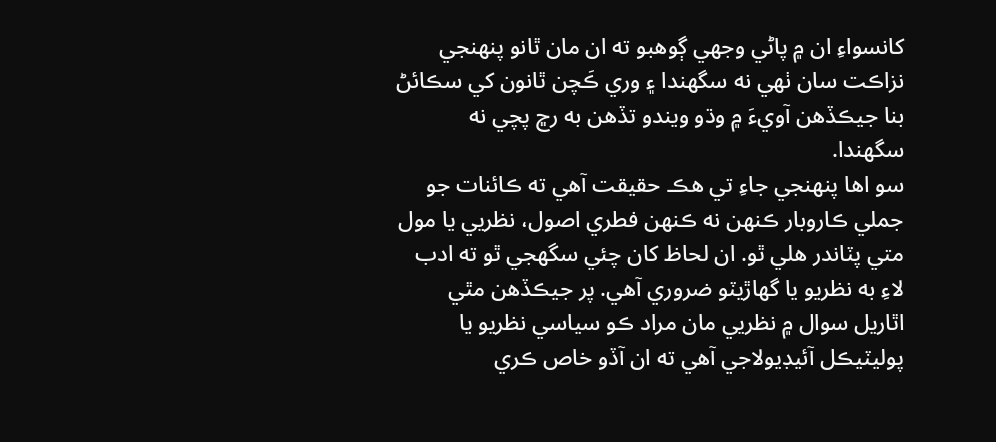کانسواءِ ان ۾ پاڻي وجهي ڳوهبو ته ان مان ٿانو پنهنجي نزاڪت سان ٺهي نه سگهندا ۽ وري ڪَچن ٿانون کي سڪائڻ بنا جيڪڏهن آويءَ ۾ وڌو ويندو تڏهن به رڇ پچي نه سگهندا.
سو اها پنهنجي جاءِ تي هڪ حقيقت آهي ته ڪائنات جو جملي ڪاروبار ڪنهن نه ڪنهن فطري اصول، نظريي يا مول متي پٽاندر هلي ٿو. ان لحاظ کان چئي سگهجي ٿو ته ادب لاءِ به نظريو يا گهاڙيٽو ضروري آهي. پر جيڪڏهن مٿي اٿاريل سوال ۾ نظريي مان مراد ڪو سياسي نظريو يا پوليٽيڪل آئيڊيولاجي آهي ته ان آڏو خاص ڪري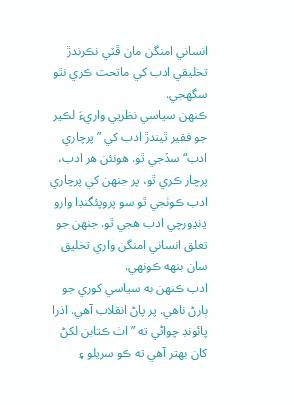انساني امنگن مان ڦٽي نڪرندڙ تخليقي ادب کي ماتحت ڪري نٿو سگهجي.
ڪنهن سياسي نظريي واريءَ لڪير جو فقير ٿيندڙ ادب کي ”پرچاري ادب“ سڏجي ٿو. هونئن هر ادب، پرچار ڪري ٿو، پر جنهن کي پرچاري ادب ڪوٺجي ٿو سو پروپئگنڊا وارو ڍنڍورچي ادب هجي ٿو. جنهن جو تعلق انساني امنگن واري تخليق سان بنهه ڪونهي.
ادب ڪنهن به سياسي کوري جو ٻارڻ ناهي. پر پاڻ انقلاب آهي. اذرا پائونڊ چواڻي ته ”اٺ ڪتابن لکڻ کان بهتر آهي ته ڪو سريلو ۽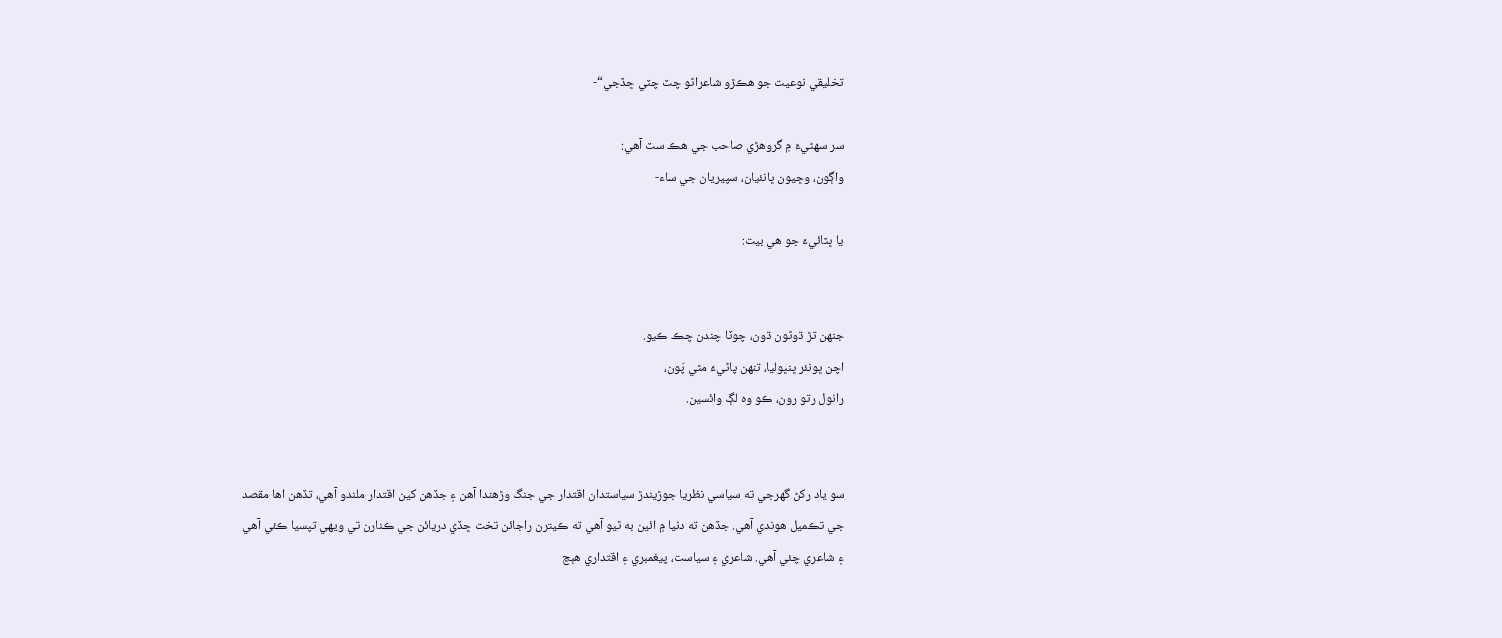تخليقي نوعيت جو هڪڙو شاعراڻو چٽ چٽي ڇڏجي“-

سر سهڻيءَ ۾ گروهڙي صاحب جي هڪ سٽ آهي:
واڳون، وڇيون ڀانئيان، سپيريان جي ساء-

يا ڀٽائيءَ جو هي بيت:


جنهن تڙ ڌوڻون ڌون، چوٽا چندن چڪ ڪيو.
اچن ڀونئر ڀنڀوليا، تنهن پاڻيءَ مٿي پَون،
رانول رتو رون، ڪو وه لڳ وائسين.


سو ياد رکڻ گهرجي ته سياسي نظريا جوڙيندڙ سياستدان اقتدار جي جنگ وڙهندا آهن ۽ جڏهن کين اقتدار ملندو آهي، تڏهن اها مقصد جي تڪميل هوندي آهي. جڏهن ته دنيا ۾ ائين به ٿيو آهي ته ڪيترن راجائن تخت ڇڏي دريائن جي ڪنارن تي ويهي تپسيا ڪئي آهي ۽ شاعري چئي آهي. شاعري ۽ سياست، پيغمبري ۽ اقتداري هٻڇ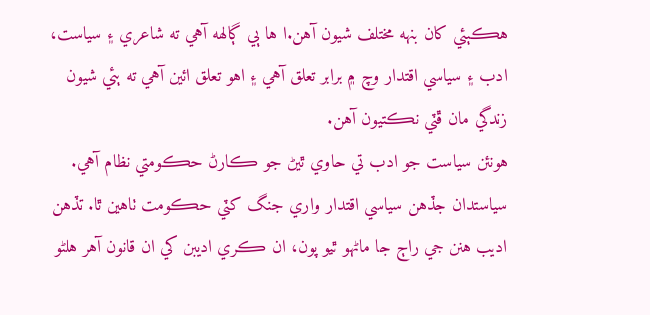هڪٻئي کان بنهه مختلف شيون آهن.ا ها ٻي ڳالهه آهي ته شاعري ۽ سياست، ادب ۽ سياسي اقتدار وچ ۾ برابر تعلق آهي ۽ اهو تعلق ائين آهي ته ٻئي شيون زندگي مان ڦٽي نڪتيون آهن.
هونئن سياست جو ادب تي حاوي ٿيڻ جو ڪارڻ حڪومتي نظام آهي. سياستدان جڏهن سياسي اقتدار واري جنگ کٽي حڪومت ٺاهين ٿا. تڏهن اديب هنن جي راڄ جا ماڻهو ٿيو پون، ان ڪري اديبن کي ان قانون آهر هلڻو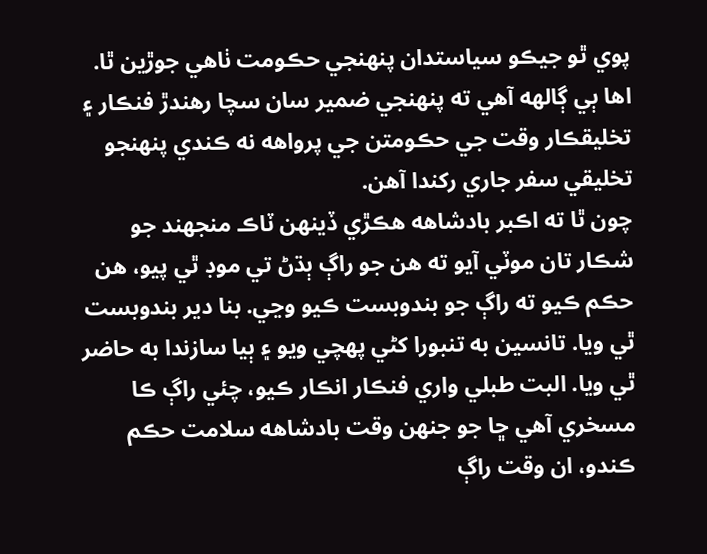پوي ٿو جيڪو سياستدان پنهنجي حڪومت ٺاهي جوڙين ٿا.
اها ٻي ڳالهه آهي ته پنهنجي ضمير سان سچا رهندڙ فنڪار ۽ تخليقڪار وقت جي حڪومتن جي پرواهه نه ڪندي پنهنجو تخليقي سفر جاري رکندا آهن.
چون ٿا ته اڪبر بادشاهه هڪڙي ڏينهن ٽاڪ منجهند جو شڪار تان موٽي آيو ته هن جو راڳ ٻڌڻ تي موڊ ٿي پيو، هن حڪم ڪيو ته راڳ جو بندوبست ڪيو وڃي. بنا دير بندوبست ٿي ويا. تانسين به تنبورا کڻي پهچي ويو ۽ ٻيا سازندا به حاضر ٿي ويا. البت طبلي واري فنڪار انڪار ڪيو، چئي راڳ ڪا مسخري آهي ڇا جو جنهن وقت بادشاهه سلامت حڪم ڪندو، ان وقت راڳ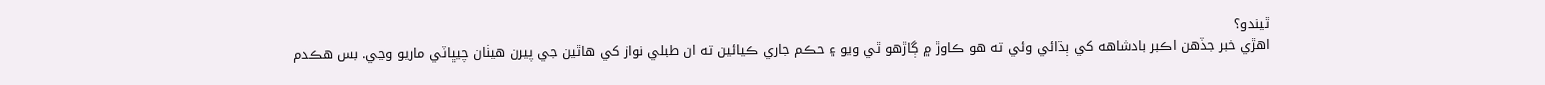ٿيندو؟
اهڙي خبر جڏهن اڪبر بادشاهه کي ٻڌائي وئي ته هو ڪاوڙ ۾ ڳاڙهو ٿي ويو ۽ حڪم جاري ڪيائين ته ان طبلي نواز کي هاٿين جي پيرن هيٺان چيڀاٽي ماريو وڃي. بس هڪدم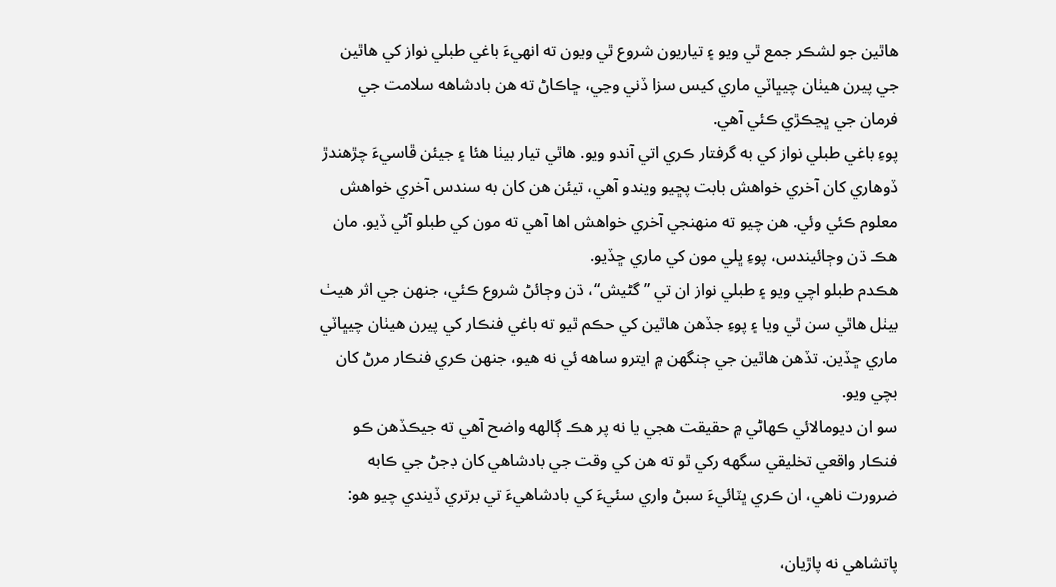هاٿين جو لشڪر جمع ٿي ويو ۽ تياريون شروع ٿي ويون ته انهيءَ باغي طبلي نواز کي هاٿين جي پيرن هيٺان چيڀاٽي ماري کيس سزا ڏني وڃي، ڇاڪاڻ ته هن بادشاهه سلامت جي فرمان جي ڀڃڪڙي ڪئي آهي.
پوءِ باغي طبلي نواز کي به گرفتار ڪري اتي آندو ويو. هاٿي تيار بيٺا هئا ۽ جيئن ڦاسيءَ چڙهندڙ ڏوهاري کان آخري خواهش بابت پڇيو ويندو آهي، تيئن هن کان به سندس آخري خواهش معلوم ڪئي وئي. هن چيو ته منهنجي آخري خواهش اها آهي ته مون کي طبلو آڻي ڏيو. مان هڪ ڌن وڄائيندس، پوءِ ڀلي مون کي ماري ڇڏيو.
هڪدم طبلو اچي ويو ۽ طبلي نواز ان تي ”گڻيش“، ڌن وڄائڻ شروع ڪئي، جنهن جي اثر هيٺ بيٺل هاٿي سن ٿي ويا ۽ پوءِ جڏهن هاٿين کي حڪم ٿيو ته باغي فنڪار کي پيرن هيٺان چيڀاٽي ماري ڇڏين. تڏهن هاٿين جي ڄنگهن ۾ ايترو ساهه ئي نه هيو، جنهن ڪري فنڪار مرڻ کان بچي ويو.
سو ان ديومالائي ڪهاڻي ۾ حقيقت هجي يا نه پر هڪ ڳالهه واضح آهي ته جيڪڏهن ڪو فنڪار واقعي تخليقي سگهه رکي ٿو ته هن کي وقت جي بادشاهي کان ڊجڻ جي ڪابه ضرورت ناهي، ان ڪري ڀٽائيءَ سبڻ واري سئيءَ کي بادشاهيءَ تي برتري ڏيندي چيو هو:

پاتشاهي نه پاڙيان،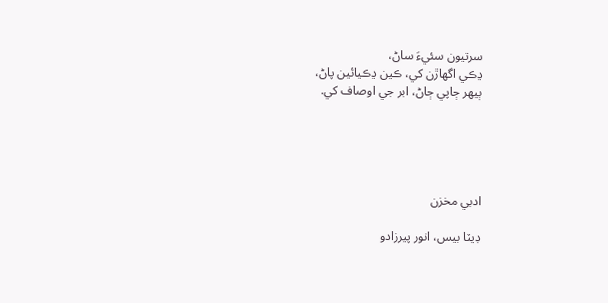سرتيون سئيءَ ساڻ،
ڍڪي اگهاڙن کي، ڪين ڍڪيائين پاڻ،
ٻيهر ڄاپي ڄاڻ، ابر جي اوصاف کي.





ادبي مخزن

ڊيٽا بيس، انور پيرزادو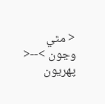< مٿي وڃون >--< پهريون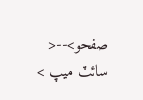صفحو>--< سائٽ ميپ >